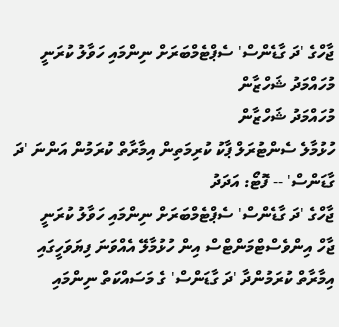ޖާހްގެ 'ދަ ގާޑެންސް' ސެޕްޓެމްބަރަށް ނިންމައި ހަވާލު ކުރަނީ
މުހައްމަދު ޝަހްޒާން
މުހައްމަދު ޝަހްޒާން
ހުޅުމާލެ ސެންޓުރަލް ޕާކު ކުރިމަތިން އިމާރާތް ކުރަމުން އަންނަ 'ދަ ގާޑަންސް' -- ފޮޓޯ: އަދަދު
ޖާހްގެ 'ދަ ގާޑެންސް' ސެޕްޓެމްބަރަށް ނިންމައި ހަވާލު ކުރަނީ
ޖާހް އިންވެސްޓްމަންޓްސް އިން ހުޅުމާލޭ އެއްވަނަ ފިޔަވަހީގައި އިމާރާތް ކުރަމުންދާ 'ދަ ގާޑަންސް' ގެ މަސައްކަތް ނިންމައި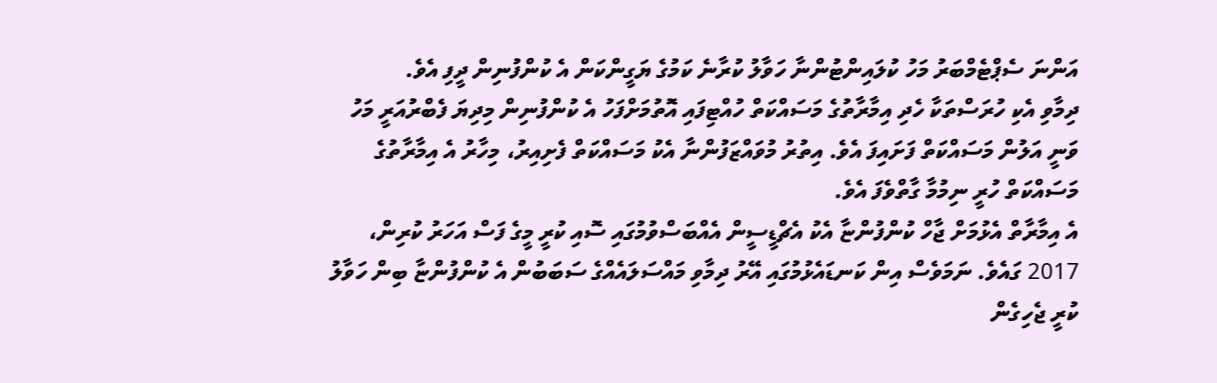އަންނަ ސެޕްޓެމްބަރު މަހު ކުލައިންޓުންނާ ހަވާލު ކުރާނެ ކަމުގެ ޔަގީންކަން އެ ކުންފުނިން ދީފި އެވެ.
ދިމާވި އެކި ހުރަސްތަކާ ހެދި އިމާރާތުގެ މަސައްކަތް ހުއްޓިފައި އޮތުމަށްފަހު އެ ކުންފުނިން މިދިޔަ ފެބްރުއަރީ މަހު ވަނީ އަލުން މަސައްކަތް ފަށައިފަ އެވެ. އިތުރު މުވައްޒަފުންނާ އެކު މަސައްކަތް ފެށިއިރު، މިހާރު އެ އިމާރާތުގެ މަސައްކަތް ހުރީ ނިމުމާ ގާތްވެފަ އެވެ.
އެ އިމާރާތް އެޅުމަށް ޖާހް ކުންފުންޏާ އެކު އެޗްޑީސީން އެއްބަސްވުމުގައި ސޮއި ކުރީ މީގެ ފަސް އަހަރު ކުރިން، 2017 ގައެވެ. ނަމަވެސް އިން ކަނޑައެޅުމުގައި އޭރު ދިމާވި މައްސަލައެއްގެ ސަބަބުން އެ ކުންފުންޏާ ބިން ހަވާލު ކުރީ ޖެހިގެން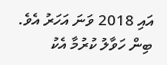އައި 2018 ވަނަ އަހަރު އެވެ.
ބިން ހަވާލު ކުރުމާ އެކު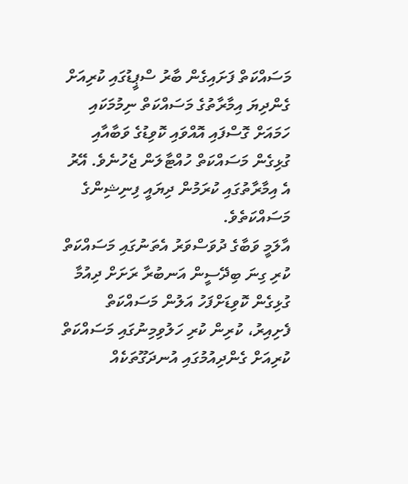މަސައްކަތް ފަށައިގެން ބާރު ސްޕީޑުގައި ކުރިއަށް ގެންދިޔަ އިމާރާތުގެ މަސައްކަތް ނިމުމަކައި ހަމައަށް ގޮސްފައި އޮއްވައި ކޮވިޑުގެ ވަބާއާއި ގުޅިގެން މަސައްކަތް ހުއްޓާލަން ޖެހުނެވެ. އޭރު އެ އިމާރާތުގައި ކުރަމުން ދިޔައީ ފިނިޝިންގެ މަސައްކަތެވެ.
އާލަމީ ވަބާގެ ދުވަސްވަރު އެތަނުގައި މަސައްކަތް ކުރި ގިނަ ބިދޭސީން އަނބުރާ ރަށަށް ދިއުމާ ގުޅިގެން ކޮވިޑަށްފަހު އަލުން މަސައްކަތް ފެށިއިރު، ކުރިން ކުރި ހަލުވިމިނުގައި މަސައްކަތް ކުރިއަށް ގެންދިއުމުގައި އުނދަގޫތަކެއް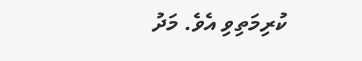ކުރިމަތިވި އެވެ. މަދު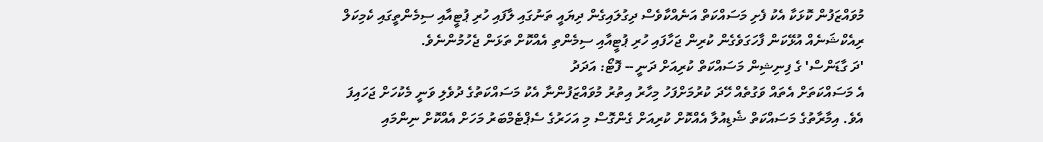މުވައްޒަފުން ކޮޅަކާ އެކު ފެށި މަސައްކަތް އަނެއްކާވެސް ދިގުލައިގެން ދިޔައީ ތަނުގައި ލާފައި ހުރި ޕުޓީއާއި ސިމެންތީގައި ކެމިކަލް ރިއެކްޝަނެއް އުޅޭކަން ފާހަގަވެގެން ކުރިން ޖަހާފައި ހުރި ޕުޓީއާއި ސިމެންތި އެއްކޮށް ތަޅަން ޖެހުމުންނެވެ.
'ދަ ގާޑަންސް' ގެ ފިނިޝިން މަސައްކަތް ކުރިއަށް ދަނީ -- ފޮޓޯ: އަދަދު
އެ މަސައްކަތަށް އެތައް ވަގުތެއް ހޭދަ ކުރުމަށްފަހު މިހާރު އިތުރު މުވައްޒަފުންނާ އެކު މަސައްކަތުގެ ދުވެލި ވަނީ މެކުހަށް ޖަހައިފަ އެވެ. އިމާރާތުގެ މަސައްކަތް ޝެޑިއުލާ އެއްކޮށް ކުރިއަށް ގެންގޮސް މި އަހަރުގެ ސެޕްޓެމްބަރު މަހަށް އެއްކޮށް ނިންމައި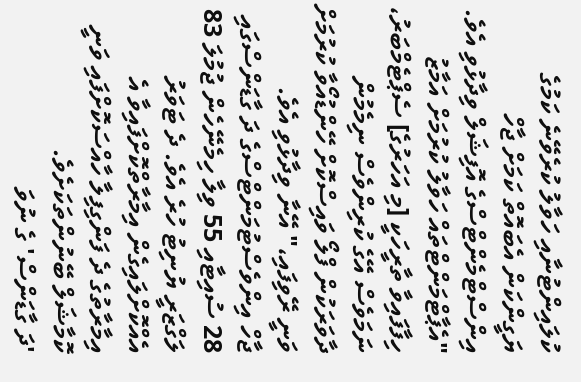ކުލައިންޓުނާއި ހަވާލު ކުރެވޭނެ ކަމުގެ ޔަގީންކަން އެބައޮތް ކަމަށް ޖާހް އިންސްޓްމެންޓްސްގެ އޮފިޝަލް ވިދާޅުވި އެވެ.
"އެޕާޓްމަންޓްތައް ހަވާލު ކުރުމަށް އަމާޒު ހިފާފައިވާ ތާރީހަކީ [މި އަހަރުގެ] ސެޕްޓެމްބަރު، ނަމަވެސް އޭގެ ކުރިންވެސް ނިމެމުން ދާވަރަކުން ފްލޯ ވައިސްކޮށް ހޭންޑުއޯވާ ކުރުމަށް ވަނީ ރޭވިފައި،" އޭނާ ވިދާޅުވި އެވެ.
ޖާހް އިންވެސްޓުމަންޓްސްގެ ދަ ގާޑަންސްގައި 28 ސުއިޓާއި 55 ވިލާ ހިމެނޭހެން ޖުމުލަ 83 ލަގްޒަރީ ޔުނިޓު ހުރެ އެވެ. ދެ ޓަވަރު އެއްކޮށްލައިގެން އިމާރާތްކޮށްފައިވާ އެ އިމާރާތުގެ ދެ ފަންގިފިލާ ހާއްސަކޮށްފައި ވަނީ ކޮމާޝަލް ބޭނުންތަކަށެވެ.
'ދަ ގާޑަންސް' ގެ ނުވަ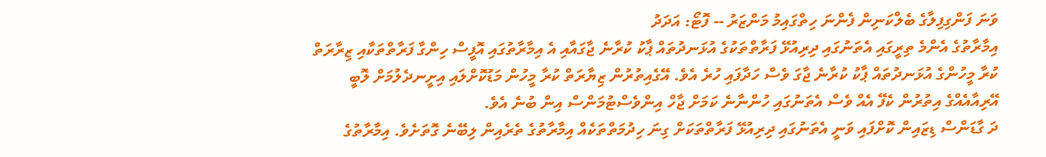ވަނަ ފަންގިފިލާގެ ބެލްކަނިން ފެންނަ ހިތްގައިމު މަންޒަރު -- ފޮޓޯ: އަދަދު
އިމާރާތުގެ އެންމެ ތިރީގައި އެތަނުގައި ދިރިއުޅޭ ފަރާތްތަކުގެ އުޅަނދުތައް ޕާކު ކުރާނެ ޖާގައާއި އެ އިމާރާތުގައި އޮފީސް ހިންގާ ފަރާތްތަކާއި ޒިރާރަތް ކުރާ މީހުންގެ އުޅަނދުތައް ޕާކު ކުރާނެ ޖާގަ ވެސް ހަދާފައި ހުރެ އެވެ. އޭގެއިތުރުން ޒިޔާރަތް ކުރާ މީހުން މަޑުކޮށްލައި އިށީނދެލުމަށް ލޮބީ އޭރިއާއެއްގެ އިތުރުން ކެފޭ އެއް ވެސް އެތަނުގައި ހުންނާނެ ކަމަށް ޖާހް އިންވެސްޓުމަންސް އިން ބުނެ އެވެ.
ދަ ގާޑަންސް ޑިޒައިން ކޮށްފައި ވަނީ އެތަނުގައި ދިރިއުޅޭ ފަރާތްތަކަށް ގިނަ ހިދުމަތްތަކެއް އިމާރާތުގެ ތެރެއިން ލިބޭނެ ގޮތަށެވެ. އިމާރާތުގެ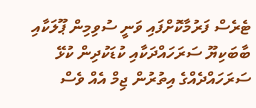ޓެރެސް ފަރުމާކޮށްފައި ވަނީ ސުވިމިން ޕޫލަކާއި ބާބަކިޔޫ ސަރަހައްދަކާއި ކުޑަކުދިން ކުޅޭ ސަރަހައްދެއްގެ އިތުރުން ޖިމް އެއް ވެސް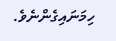ހިމަނައިގެންނެވެ.